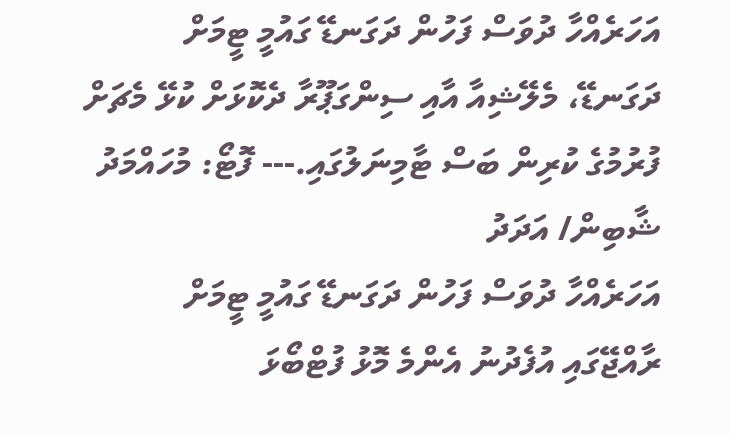އަހަރެއްހާ ދުވަސް ފަހުން ދަގަނޑޭ ގައުމީ ޓީމަށް
ދަގަނޑޭ، މެލޭޝިއާ އާއި ސިންގަޕޫރާ ދެކޮޅަށް ކުޅޭ މެޗަށް ފުރުމުގެ ކުރިން ބަސް ޓާމިނަލުގައި.--- ފޮޓޯ: މުހައްމަދު ޝާބިން/ އަދަދު
އަހަރެއްހާ ދުވަސް ފަހުން ދަގަނޑޭ ގައުމީ ޓީމަށް
ރާއްޖޭގައި އުފެދުނު އެންމެ މޮޅު ފުޓްބޯޅަ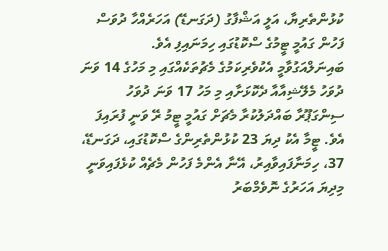ކުޅުންތެރިޔާ، އަލީ އަޝްފާގު (ދަގަނޑޭ) އަހަރެއްހާ ދުވަސް ފަހުން ގައުމީ ޓީމުގެ ސްކޮޑުގައި ހިމަނައިފި އެވެ.
ބައިނަލްއަގުވާމީ އެކުވެރިކަމުގެ މެޗުތަކެއްގައި މި މަހުގެ 14 ވަނަ ދުވަހު މެލޭޝިއާއާ ދެކޮޅަށާއި މި މަހު 17 ވަނަ ދުވަހު ސިންގަޕޫރާ ބައްދަލުކުރާ މެޗަށް ގައުމީ ޓީމު ރޭ ވަނީ ފުރައިފަ އެވެ. ޓީމާ އެކު ދިޔަ 23 ކުޅުންތެރިންގެ ސްކޮޑުގައި، ދަގަނޑޭ، 37، ހިމަނާފައިވާއިރު، އޭނާ އެންމެ ފަހުން މެޗެއް ކުޅެފައިވަނީ މިދިޔަ އަހަރުގެ ނޮވެމްބަރު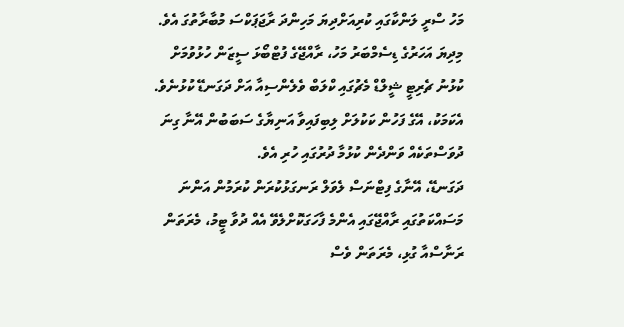މަހު ސްރީ ލަންކާގައި ކުރިއަށްދިޔަ މަހިންދަ ރާޖަޕަކްސަ މުބާރާތުގަ އެވެ.
މިދިޔަ އަހަރުގެ ޑިސެމްބަރު މަހު، ރާއްޖޭގެ ފުޓްބޯޅަ ސީޒަން ހުޅުވުމަށް ކުޅުނު ޗެރިޓީ ޝީލްޑް މެޗުގައި ކްލަބް ވެލެންސިއާ އަށް ދަގަނޑޭ ކުޅުނެވެ. އެކަމަކު، އޭގެ ފަހުން ކަކުލަށް ލިބިފައިވާ އަނިޔާގެ ސަބަބުން އޭނާ ގިނަ ދުވަސްތަކެއް ވަންދެން ކުޅުމާ ދުރުގައި ހުރި އެވެ.
ދަގަނޑޭ، އޭނާގެ ފިޓްނަސް ލެވަލް ރަނގަޅުކުރަން ކުރަމުން އަންނަ މަސައްކަތުގައި ރާއްޖޭގައި އެންމެ ފާހަގަކޮށްލެވޭ އެއް ދުވާ ޓީމު، މެރަތަން ރަނާސްއާ ގުޅި، މެރަތަން ވެސް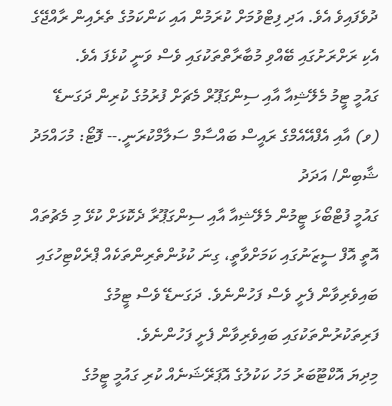ދުވެފައިވެ އެވެ. އަދި ފިޓްވުމަށް ކުރަމުން އައި ކަންކަމުގެ ތެރެއިން ރާއްޖޭގެ އެކި ރަށްރަށުގައި ބޭއްވި މުބާރާތްތަކުގައި ވެސް ވަނީ ކުޅެފަ އެވެ.
ގައުމީ ޓީމު މެލޭޝިއާ އާއި ސިންގަޕޫރް މެޗަށް ފުރުމުގެ ކުރިން ދަގަނޑޭ (ވ) އާއި އެފްއޭއެމްގެ ރައީސް ބައްސާމް ސަލާމްކުރަނީ.-- ފޮޓޯ: މުހައްމަދު ޝާބިން/ އަދަދު
ގައުމީ ފުޓްބޯޅަ ޓީމުން މެލޭޝިއާ އާއި ސިންގަޕޫރާ ދެކޮޅަށް ކުޅޭ މި މެޗުތައް އޮތީ އޮފް ސީޒަނުގައި ކަމަށްވާތީ، ގިނަ ކުޅުންތެރިންތަކެއް ޕްރެކްޓިހުގައި ބައިވެރިވާން ފެށީ ވެސް ފަހުންނެވެ. ދަގަނޑޭ ވެސް ޓީމުގެ ފަރިތަކުރުންތަކުގައި ބައިވެރިވާން ފެށީ ފަހުންނެވެ.
މިދިޔަ އޮކްޓޫބަރު މަހު ކަކުލުގެ އޮޕަރޭޝަނެއް ކުރި ގައުމީ ޓީމުގެ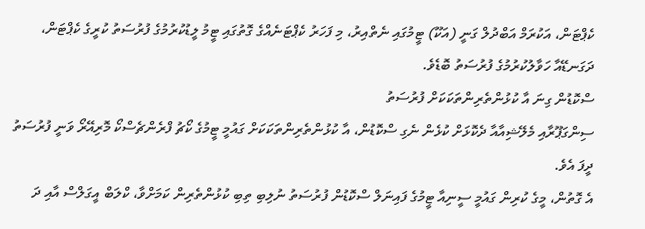ކެޕްޓަން، އަކުރަމް އަބްދުލް ގަނީ (އަކޫ) ޓީމުގައި ނެތްއިރު، މި ފަހަރު ކެޕްޓަނެއްގެ ގޮތުގައި ޓީމު ލީޑުކުރުމުގެ ފުރުސަތު ކުރީގެ ކެޕްޓަން، ދަގަނޑޭއާ ހަވާލުކުރުމުގެ ފުރުސަތު ބޮޑެވެ.
ސްކޮޑުން ގިނަ އާ ކުޅުންތެރިންތަކަކަށް ފުރުސަތު
ސިންގަޕޫރާއި މެލޭޝިއާއާ ދެކޮޅަށް ކުޅެން ނެގި ސްކޮޑުން، އާ ކުޅުންތެރިންތަކަކަށް ގައުމީ ޓީމުގެ ކޯޗު ފްރެންޗެސްކޯ މޮރިއޭރޯ ވަނީ ފުރުސަތު ދީފަ އެވެ.
އެ ގޮތުން، މީގެ ކުރިން ގައުމީ ސީނިއާ ޓީމުގެ ފައިނަލް ސްކޮޑުން ފުރުސަތު ނުލިބި ތިބި ކުޅުންތެރިން ކަމަށްވާ، ކްލަބް އީގަލްސް އާއި ދަ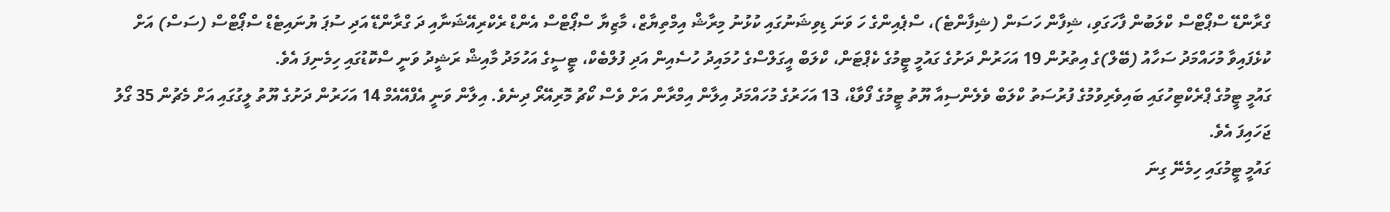ގްރާންޑޭ ސްޕޯޓްސް ކްލަބުން ފާހަގަވި، ޝިފާން ހަސަން (ޝިފާންޓެ)، ސްޕެއިންގެ ހަ ވަނަ ޑިވިޝަނުގައި ކުޅުނު މިރާޝް އިމްތިޔާޒް، މާޒިޔާ ސްޕޯޓްސް އެންޑް ރެކްރިއޭޝަނާއި ދަ ގްރާންޑޭ އަދި ސުޕަ ޔުނައިޓެޑް ސްޕޯޓްސް (ސަސް) އަށް ކުޅެފައިވާ މުހައްމަދު ސަހާއު (ބޭލް)ގެ އިތުރުން 19 އަހަރުން ދަށުގެ ގައުމީ ޓީމުގެ ކެޕްޓަން، ކްލަބް އީގަލްސްގެ ހުމައިދު ހުސެއިން އަދި ފުލްބެކް، ޓީސީގެ އަހުމަދު މާއިޝް ރަޝީދު ވަނީ ސްކޮޑުގައި ހިމެނިފަ އެވެ.
ގައުމީ ޓީމުގެ ޕްރެކްޓިހުގައި ބައިވެރިވުމުގެ ފުރުސަތު ކްލަބް ވެލެންސިއާ ޔޫތު ޓީމުގެ ފޯވާޑް، 13 އަހަރުގެ މުހައްމަދު އިލާން އިމްރާން އަށް ވެސް ކޯޗު މޮރިއޭރޯ ދިނެވެ. އިލާން ވަނީ އެފްއޭއެމް 14 އަހަރުން ދަށުގެ ޔޫތު ލީގުގައި އަށް މެޗުން 35 ގޯލު ޖަހައިފަ އެވެ.
ގައުމީ ޓީމުގައި ހިމެނޭ ގިނަ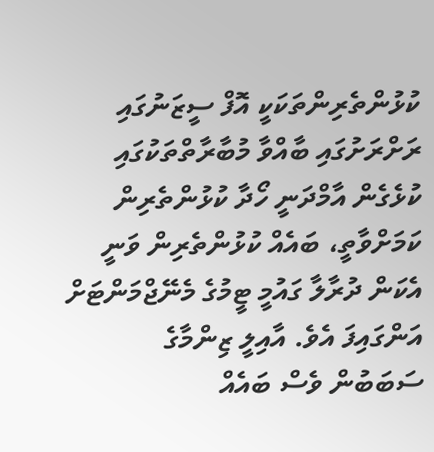ކުޅުންތެރިންތަކަކީ އޮފް ސީޒަނުގައި ރަށްރަށުގައި ބާއްވާ މުބާރާތްތަކުގައި ކުޅެގެން އާމްދަނީ ހޯދާ ކުޅުންތެރިން ކަމަށްވާތީ، ބައެއް ކުޅުންތެރިން ވަނީ އެކަން ދުރާލާ ގައުމީ ޓީމުގެ މެނޭޖްމަންޓަށް އަންގައިފަ އެވެ. އާއިލީ ޒިންމާގެ ސަބަބުން ވެސް ބައެއް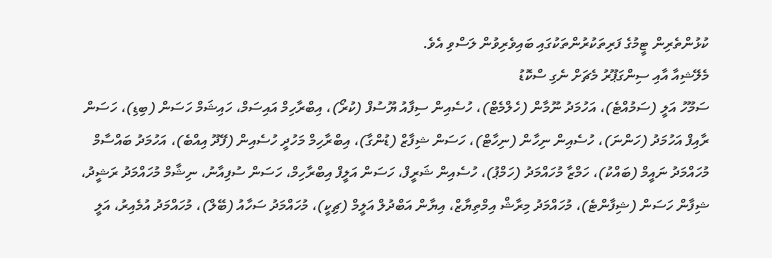ކުޅުންތެރިން ޓީމުގެ ފަރިތަކުރުންތަކުގައި ބައިވެރިވުން ލަސްވި އެވެ.
މެލޭޝިއާ އާއި ސިންގަޕޫރު މެޗަށް ނެގި ސްކޮޑު
ސަމޫހު އަލީ (ސަމުއްޓެ)، އަހުމަދު ނޫމާން (ހެލްމެޓް)، ހުސެއިން ސިފާއު ޔޫސުފް (ކުރޯ)، އިބްރާހިމް އައިސަމް، ހައިޝަމް ހަސަން (ބިޑި)، ހަސަން ރާއިފް އަހުމަދު (ހަންނަ)، ހުސެއިން ނިހާން (ނިހާޓް)، ހަސަން ޝިފާޒް (ޑުންގާ)، އިބްރާހިމް މަހުދީ ހުސެއިން (ފޭދޫ އިއްބެ)، އަހުމަދު ބައްސާމް މުހައްމަދު ނައީމް (ބައްކު)، ހަމްޒާ މުހައްމަދު (ހަމްޕު)، ހުސެއިން ޝަރީފް، ހަސަން އަލީފް އިބްރާހިމް، ހަސަން ސުފިއާނު، ނިޝާމް މުހައްމަދު ރަޝީދު، ޝިފާން ހަސަން (ޝިފާންޓެ)، މުހައްމަދު މިރާޝް އިމްތިޔާޒް، އިޔާން އަބްދުލް އަލީމް (ޗިކީ)، މުހައްމަދު ސަހާއު (ބޭލް)، މުހައްމަދު އުމެއިރު، އަލީ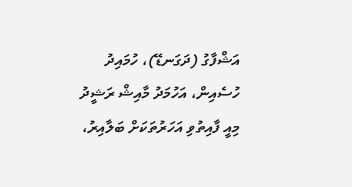އަޝްފާގު (ދަގަނޑޭ)، ހުމައިދު ހުސެއިން، އަހުމަދު މާއިޝް ރަޝީދު
މިއީ ފާއިތުވި އަހަރުތަކަށް ބަލާއިރު،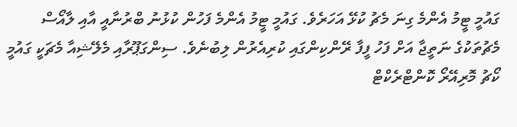ގައުމީ ޓީމު އެންމެ ގިނަ މެޗު ކުޅޭ އަހަރެވެ. ގައުމީ ޓީމު އެންމެ ފަހުން ކުޅުނު ބްރުނާއީ އާއި ލާއޯސް މެޗުތަކުގެ ނަތީޖާ އަށް ފަހު ފީފާ ރޭންކިންގައި ކުރިއެރުން ލިބުނެވެ. ސިންގަޕޫރާއި މެލޭޝިއާ މެޗަކީ ގައުމީ ކޯޗު މޮރިއޭރޯ ކޮންޓްރެކްޓް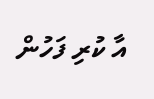އާ ކުރި ފަހުން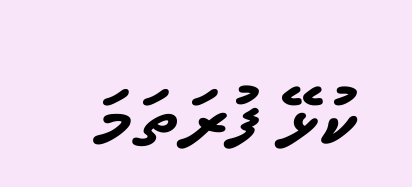ކުޅޭ ފުރަތަމަ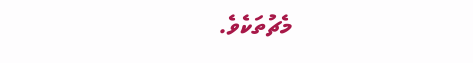މެޗުތަކެވެ.